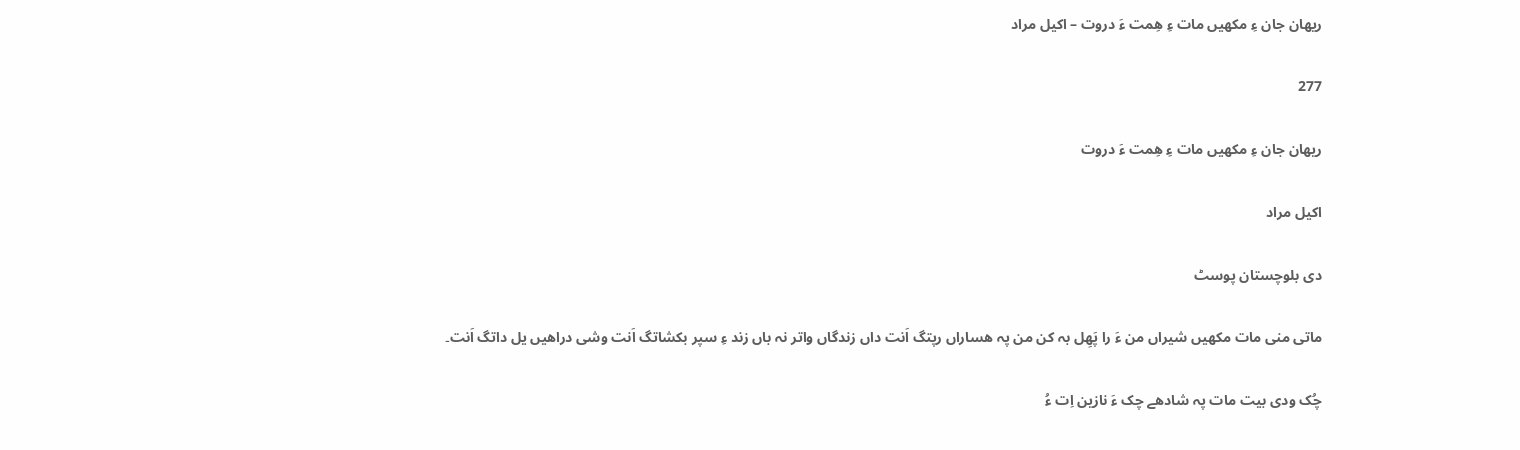ریھان جان ءِ مکھیں مات ءِ ھِمت ءَ دروت – اکیل مراد

277

ریھان جان ءِ مکھیں مات ءِ ھِمت ءَ دروت

اکیل مراد

دی بلوچستان پوسٹ

ماتی منی مات مکھیں شیراں من ءَ را پَھِل بہ کن من پہ ھساراں رپتگ اَنت داں زندگاں واتر نہ باں زند ءِ سپر بکشاتگ اَنت وشی دراھیں یل داتگ اَنت۔

چُک ودی بیت مات پہ شادھے چک ءَ نازین اِت ءُ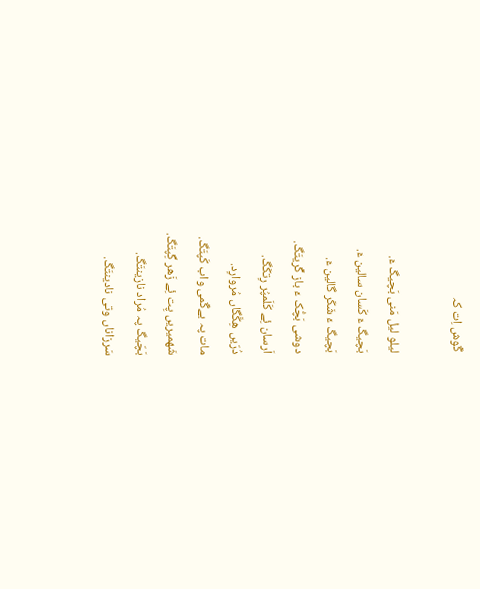گْوش اِت کہ

لیلو لیل مَنی بَچیگ ءَ.
بَچیگ ءَ کَسان سالین ءَ.
بَچیگ ءَ شَکَر گالین ءَ.
دوشی بَچُّک ءَ باز گْریتَگ.
اَرسان ئِے کَلَمپُر رِتکَگ.
دُرّیں ھِکَّگاں مُروارِد.
مات پہ بےگَمی واب کَپتَگ.
شَھمیریں پِت ئِے زَھر گِپتَگ.
بَچّیگ پہ مُراد نازینتَگ.
سَرزاناں وتی نادینتَگ.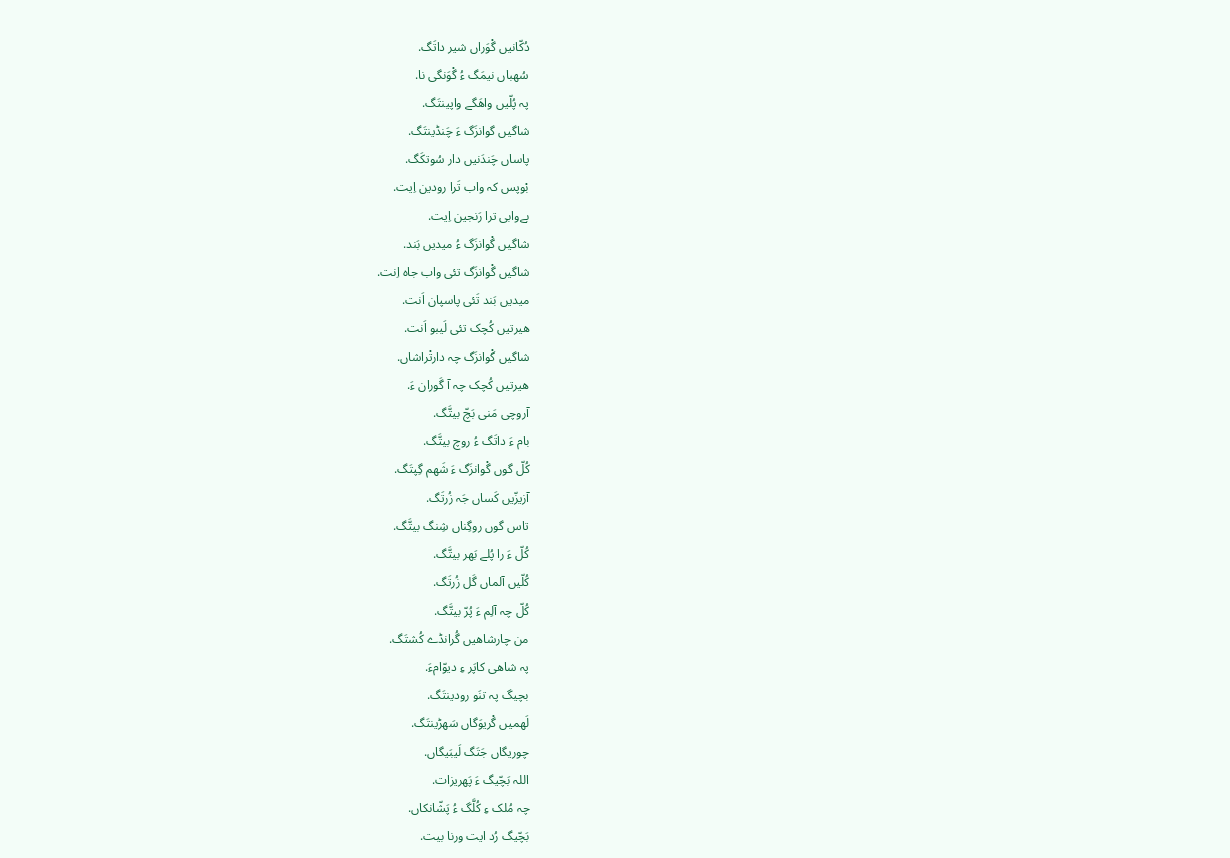دُکّانیں گْوَراں شیر داتَگ.
سُھباں نیمَگ ءُ گْوَنگی نا.
پہ پُلّیں واھَگے واپینتَگ.
شاگیں گوانزَگ ءَ چَنڈینتَگ.
پاساں چَندَنیں دار سُوتکَگ.
بْوپس کہ واب تَرا رودین اِیت.
بےوابی ترا رَنجین اِیت.
شاگیں گْوانزَگ ءُ میدیں بَند.
شاگیں گْوانزَگ تئی واب جاہ اِنت.
میدیں بَند تَئی پاسپان اَنت.
ھیرتیں کُچک تئی لَیبو اَنت.
شاگیں گْوانزَگ چہ دارتْراشاں.
ھیرتیں کُچک چہ آ گَوران ءَ.
آروچی مَنی بَچّ بیتَّگ.
بام ءَ داتَگ ءُ روچ بیتَّگ.
کُلّ گوں گْوانزَگ ءَ شَھم گِپتَگ.
آزیزّیں کَساں جَہ زُرتَگ.
تاس گوں روگِناں شِنگ بیتَّگ.
کُلّ ءَ را پُلے بَھر بیتَّگ.
کُلّیں آلماں گَل زُرتَگ.
کُلّ چہ آلِم ءَ پُرّ بیتَّگ.
من چارشاھیں گُرانڈے کُشتَگ.
پہ شاھی کاپَر ءِ دیوّامءَ.
بچیگ پہ تنَو رودینتَگ.
لَھمیں گْریوَگاں سَھڑینتَگ.
چوریگاں جَتَگ لَیبَیگاں.
اللہ بَچّیگ ءَ پَھریزات.
چہ مُلک ءِ کُلَّگ ءُ پَشّانکاں.
بَچّیگ رُد ایت ورنا بیت.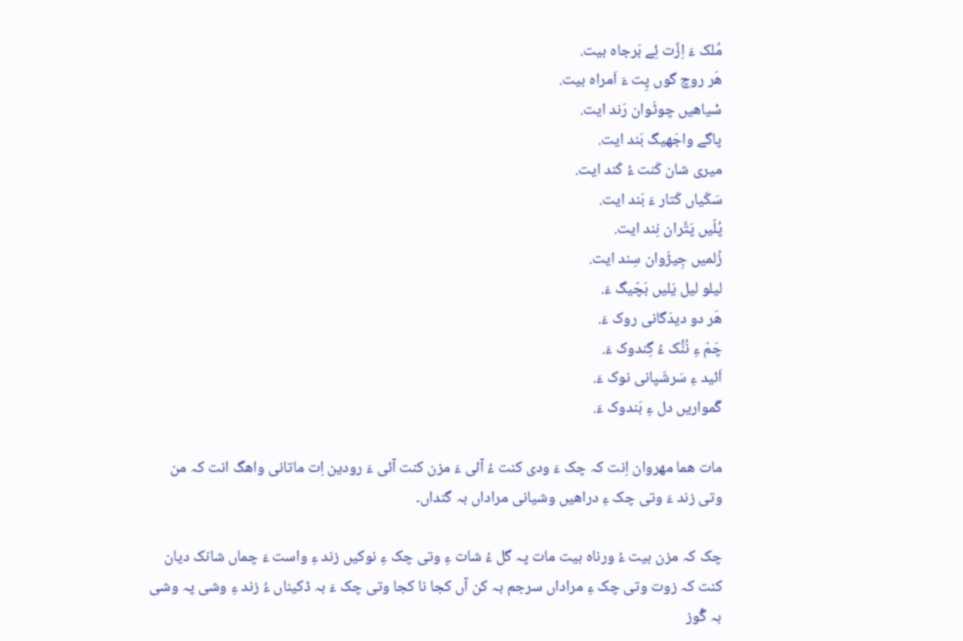مُلک ءَ اِزَّت ئِے بَرجاہ بیت.
ھَر روچ گوں پِت ءَ اَمراہ بیت.
سْیاھیں چوٹَوان رَند ایت.
پاگے واجَھیگ بَند ایت.
میری شان کَنت ءُ کَند ایت.
سَکّیاں کَتار ءَ بَند ایت.
پُلّیں پَتَّران نِند ایت.
زُلمیں جِیڑَوان سِند ایت.
لیلو لیل یَلیں بَچّیگ ءَ.
ھَر دو دیدَگانی روک ءَ.
چَمّ ءِ نُنُّک ءُ گِندوک ءَ.
اَئید ءِ سَرشَپانی نوک ءَ.
گَمواریں دل ءِ بَندوک ءَ.

مات ھما مھروان اِنت کہ چک ءَ ودی کنت ءُ آئی ءَ مزن کنت آئی ءَ رودین اِت ماتانی واھگ انت کہ من وتی زند ءَ وتی چک ءِ دراھیں وشیانی مراداں بہ گنداں۔

چک کہ مزن بیت ءُ ورناہ بیت مات پہ گل ءُ شات ءِ وتی چک ءِ نوکیں زند ءِ واست ءَ چماں شانک دیان کنت کہ زوت وتی چک ءِ مراداں سرجم بہ کن آں کجا نا کجا وتی چک ءَ بہ ڈکیناں ءُ زند ءِ وشی پہ وشی بہ گْوز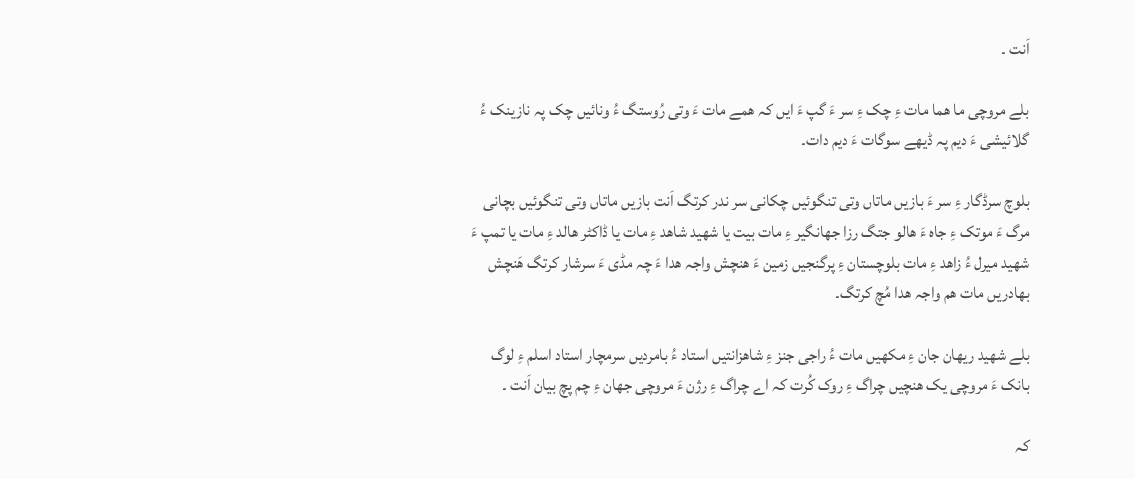اَنت ۔

بلے مروچی ما ھما مات ءِ چک ءِ سر ءَ گپ ءَ ایں کہ ھمے مات ءَ وتی رُوستگ ءُ ونائیں چک پہ نازینک ءُ گلائیشی ءَ دیم پہ ڈیھے سوگات ءَ دیم دات۔

بلوچ سرڈگار ءِ سر ءَ بازیں ماتاں وتی تنگوئیں چکانی سر ندر کرتگ اَنت بازیں ماتاں وتی تنگوئیں بچانی مرگ ءَ موتک ءِ جاہ ءَ ھالو جتگ رزا جھانگیر ءِ مات بیت یا شھید شاھد ءِ مات یا ڈاکٹر ھالد ءِ مات یا تمپ ءَ شھید میرل ءُ زاھد ءِ مات بلوچستان ءِ پرگنجیں زمین ءَ ھنچش واجہ ھدا ءَ چہ مڈی ءَ سرشار کرتگ ھَنچش بھادریں مات ھم واجہ ھدا مُچ کرتگ۔

بلے شھید ریھان جان ءِ مکھیں مات ءُ راجی جنز ءِ شاھزانتیں استاد ءُ بامردیں سرمچار استاد اسلم ءِ لوگ بانک ءَ مروچی یک ھنچیں چراگ ءِ روک کُرت کہ اے چراگ ءِ رژن ءَ مروچی جھان ءِ چم پچ بیان اَنت ۔

کہ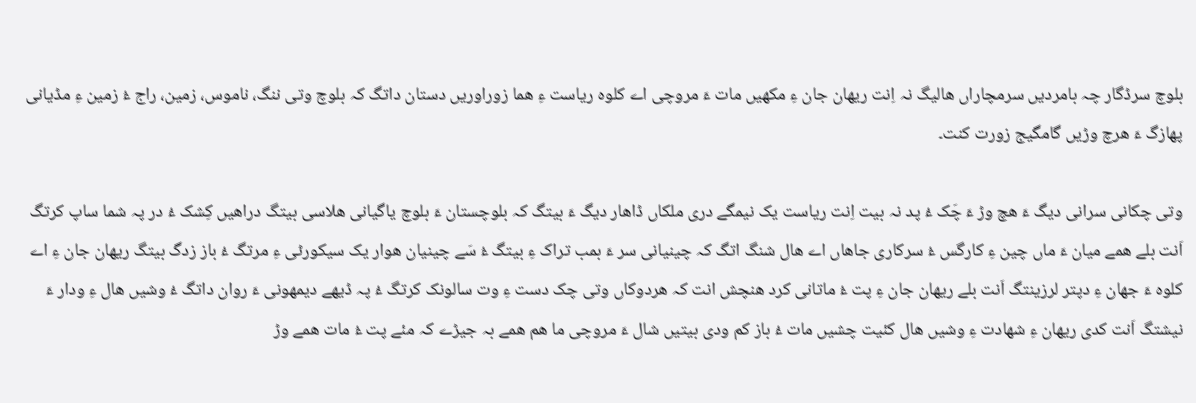بلوچ سرڈگار چہ بامردیں سرمچاراں ھالیگ نہ اِنت ریھان جان ءِ مکھیں مات ءَ مروچی اے کلوہ ریاست ءِ ھما زوراوریں دستان داتگ کہ بلوچ وتی ننگ، ناموس، زمین، راج ءُ زمین ءِ مڈیانی پھازگ ءَ ھرچ وڑیں گامگیج زورت کنت۔

وتی چکانی سرانی دیگ ءَ ھچ وڑ ءَ چَک ءُ پد نہ بیت اِنت ریاست یک نیمگے دری ملکاں ڈاھار دیگ ءَ بیتگ کہ بلوچستان ءَ بلوچ یاگیانی ھلاسی بیتگ دراھیں کِشک ءُ در پہ شما ساپ کرتگ اَنت بلے ھمے میان ءَ ماں چین ءِ کارگس ءُ سرکاری جاھاں اے ھال شنگ اتگ کہ چینیانی سر ءَ بمب تراک ءِ بیتگ ءُ سَے چینیان ھوار یک سیکورٹی ءِ مرتگ ءُ باز زدگ بیتگ ریھان جان ءِ اے کلوہ ءَ جھان ءِ دپتر لرزینتگ اَنت بلے ریھان جان ءِ پت ءُ ماتانی کرد ھنچش انت کہ ھردوکاں وتی چک دست ءِ وت سالونک کرتگ ءُ پہ ڈیھے دیمھونی ءَ روان داتگ ءُ وشیں ھال ءِ ودار ءَ نیشتگ اَنت کدی ریھان ءِ شھادت ءِ وشیں ھال کئیت چشیں مات ءُ باز کم ودی بیتیں شال ءَ مروچی ما ھم ھمے بہ جیڑے کہ مئے پت ءُ مات ھمے وڑ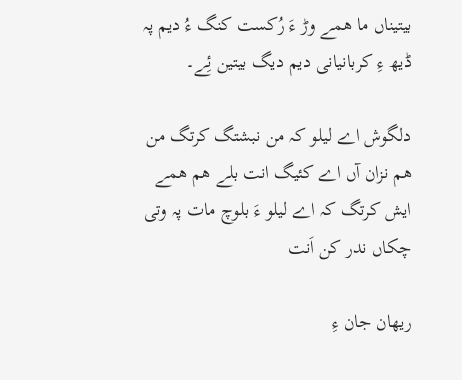بیتیناں ما ھمے وڑ ءَ رُکست کنگ ءُ دیم پہ ڈیھ ءِ کربانیانی دیم دیگ بیتین ئِے۔

دلگوش اے لیلو کہ من نبشتگ کرتگ من ھم نزان آں اے کئیگ انت بلے ھم ھمے ایش کرتگ کہ اے لیلو ءَ بلوچ مات پہ وتی چکاں ندر کن اَنت

ریھان جان ءِ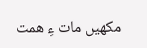مکھیں مات ءِ ھمت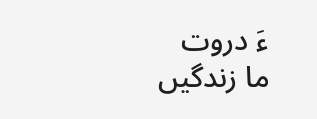ءَ دروت
ما زندگیں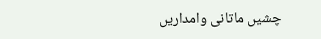چشیں ماتانی وامداریں